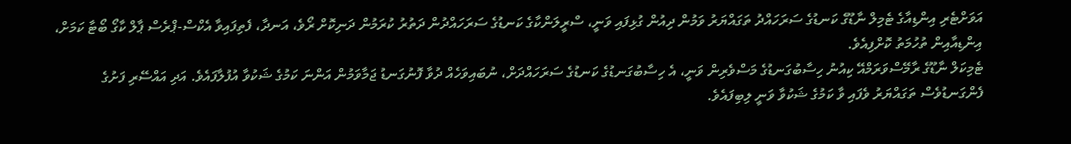އަވަށްޓެރި އިންޑިއާގެ ޓެމިލް ނާޑޫގެ ކަނޑުގެ ސަރަހައްދު ތަގައްޔަރު ވަމުން ދިއުން ގުޅިފައި ވަނީ، ސްރީލަންކާގެ ކަނޑުގެ ސަރަހައްދުން ދަތުރު ކުރަމުން ދަނިކޮށް ރޯވެ، އަނދާ، ފެތިފައިވާ އެކްސް-ޕްރެސް ޕާލް ކާގޯ ބޯޓާ ކަމަށް، އިންޑިއާއިން ތުހުމަތު ކޮށްފިއެވެ.
ޓެމިކަލް ނާޑޫގެ ރާމޭސްވަރަމްއޭ ކިއުނު ހިސާބުގަނޑުގެ މަސްވެރިން ވަނީ، އެ ހިސާބުގަނޑުގެ ކަނޑުގެ ސަރަހައްދަށް، ނުބައިވަހެއް ދުވާ ފޮނުގަނޑު ޖަމާވަމުން އަންނަ ކަމުގެ ޝަކުވާ އުފުލާފައެވެ. އަދި އައްސޭރި ފަށުގެ ފެންގަނޑުވެސް ތަގައްޔަރު ވެފައި ވާ ކަމުގެ ޝަކުވާ ވަނީ ލިބިފައެވެ.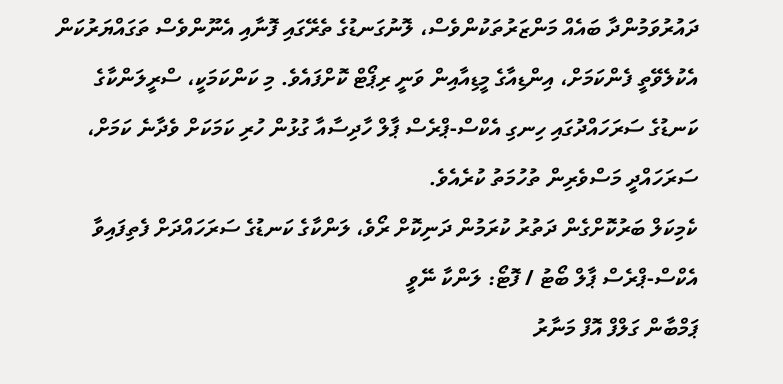ދައުރުވަމުންދާ ބައެއް މަންޒަރުތަކުންވެސް، ލޮނުގަނޑުގެ ތެރޭގައި ފޮނާއި އެނޫންވެސް ތަގައްޔަރުކަން އެކުލެވޭތީ ފެންކަމަށް، އިންޑިއާގެ މީޑިއާއިން ވަނީ ރިޕޯޓް ކޮށްފައެވެ. މި ކަންކަމަކީ، ސްރީލަންކާގެ ކަނޑުގެ ސަރަހައްދުގައި ހިނގި އެކްސް-ޕްރެސް ޕާލް ހާދިސާއާ ގުޅުން ހުރި ކަމަކަށް ވެދާނެ ކަމަށް، ސަރަހައްދީ މަސްވެރިން ތުހުމަތު ކުރެއެވެ.
ކެމިކަލް ބަރުކޮށްގެން ދަތުރު ކުރަމުން ދަނިކޮށް ރޯވެ، ލަންކާގެ ކަނޑުގެ ސަރަހައްދަށް ފެތިފައިވާ އެކްސް-ޕްރެސް ޕާލް ބޯޓު / ފޮޓޯ: ލަންކާ ނޭވީ
ޕަމްބާން ގަލްފް އޮފް މަނާރު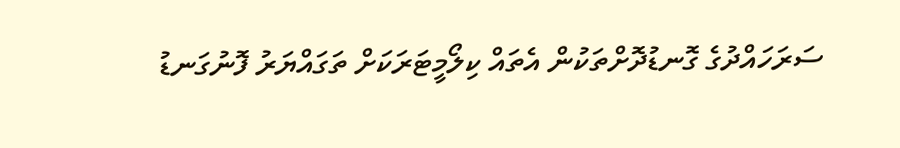ސަރަހައްދުގެ ގޮނޑުދޮށްތަކުން އެތައް ކިލޯމީޓަރަކަށް ތަގައްޔަރު ފޮނުގަނޑު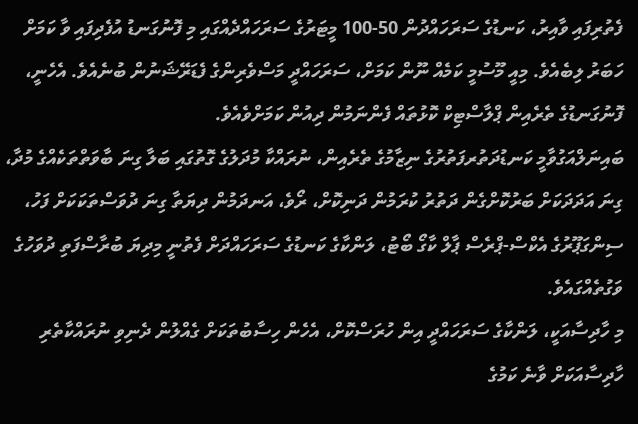ފެތުރިފައި ވާއިރު، ކަނޑުގެ ސަރަހައްދުން 50-100 މީޓަރުގެ ސަރަހައްދެއްގައި މި ފޮނުގަނޑު އުފެދިފައި ވާ ކަމަށް ހަބަރު ލިބެއެވެ. މިއީ މޫސުމީ ކަމެއް ނޫން ކަމަށް، ސަރަހައްދީ މަސްވެރިންގެ ފެޑަރޭޝަނުން ބުނެއެވެ. އެހެނީ، ފޮނުގަނޑުގެ ތެރެއިން ޕްލާސްޓިކް ކޮޅުތައް ފެންނަމުން ދިއުން ކަމަށްވެއެވެ.
ބައިނަލްއަގުވާމީ ކަނޑުދަތުރފަތުރުގެ ނިޒާމުގެ ތެރެއިން، ނުރައްކާ މުދަލުގެ ގޮތުގައި ބަލާ ގިނަ ބާވަތްތަކެއްގެ މުދާ، ގިނަ އަދަދަކަށް ބަރުކޮށްގެން ދަތުރު ކުރަމުން ދަނިކޮށް، ރޯވެ، އަނދަމުން ދިޔަތާ ގިނަ ދުވަސްތަކަކަށް ފަހު، ސިންގަޕޫރުގެ އެކްސް-ޕްރެސް ޕާލް ކާގޯ ބޯޓު، ލަންކާގެ ކަނޑުގެ ސަރަހައްދަށް ފެތުނީ މިދިޔަ ބުރާސްފަތި ދުވަހުގެ ވަގުތެއްގައެވެ.
މި ހާދިސާއަކީ، ލަންކާގެ ސަރަހައްދީ އިން ހުރަސްކޮށް، އެހެން ހިސާބުތަކަށް ގެއްލުން ދެނިވި ނުރައްކާތެރި ހާދިސާއަކަށް ވާނެ ކަމުގެ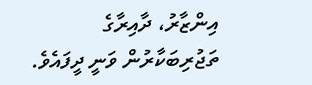އިންޒާރު، ދާއިރާގެ ތަޖުރިބަކާރުން ވަނީ ދީފައެވެ.